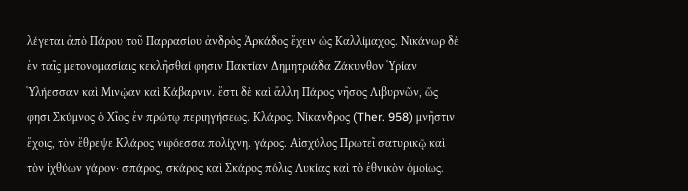λέγεται ἀπὸ Πάρου τοῦ Παρρασίου ἀνδρὸς Ἀρκάδος ἔχειν ὡς Καλλίμαχος. Νικάνωρ δὲ ἐν ταῖς μετονομασίαις κεκλῆσθαί φησιν Πακτίαν Δημητριάδα Ζάκυνθον Ὑρίαν Ὑλήεσσαν καὶ Μινῴαν καὶ Κάβαρνιν. ἔστι δὲ καὶ ἄλλη Πάρος νῆσος Λιβυρνῶν, ὥς φησι Σκύμνος ὁ Χῖος ἐν πρώτῳ περιηγήσεως. Κλάρος. Νίκανδρος (Ther. 958) μνῆστιν ἔχοις, τὸν ἔθρεψε Κλάρος νιφόεσσα πολίχνη. γάρος. Αἰσχύλος Πρωτεῖ σατυρικῷ καὶ τὸν ἰχθύων γάρον· σπάρος, σκάρος καὶ Σκάρος πόλις Λυκίας καὶ τὸ ἐθνικὸν ὁμοίως.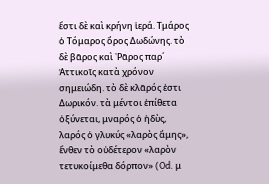ἔστι δὲ καὶ κρήνη ἱερά. Τμάρος ὁ Τόμαρος ὄρος Δωδώνης. τὸ δὲ βᾶρος καὶ ᾿Ρᾶρος παρ´ Ἀττικοῖς κατὰ χρόνον σημειώδη. τὸ δὲ κλᾶρός ἐστι Δωρικόν. τὰ μέντοι ἐπίθετα ὀξύνεται, μναρός ὁ ἡδὺς, λαρός ὁ γλυκύς «λαρὸς ἄμης», ἔνθεν τὸ οὐδέτερον «λαρὸν τετυκοίμεθα δόρπον» (Od. μ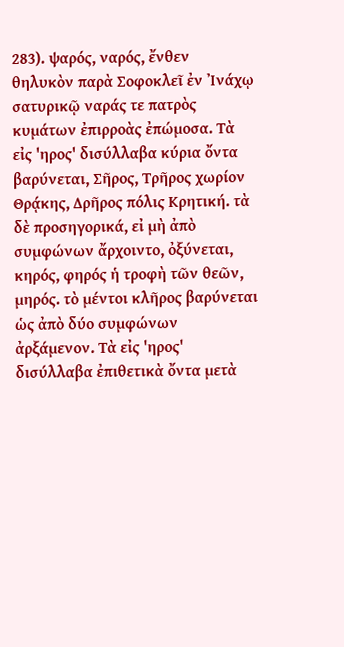283). ψαρός, ναρός, ἔνθεν θηλυκὸν παρὰ Σοφοκλεῖ ἐν Ἰνάχῳ σατυρικῷ ναράς τε πατρὸς κυμάτων ἐπιρροὰς ἐπώμοσα. Τὰ εἰς 'ηρος' δισύλλαβα κύρια ὄντα βαρύνεται, Σῆρος, Τρῆρος χωρίον Θρᾴκης, Δρῆρος πόλις Κρητική. τὰ δὲ προσηγορικά, εἰ μὴ ἀπὸ συμφώνων ἄρχοιντο, ὀξύνεται, κηρός, φηρός ἡ τροφὴ τῶν θεῶν, μηρός. τὸ μέντοι κλῆρος βαρύνεται ὡς ἀπὸ δύο συμφώνων ἀρξάμενον. Τὰ εἰς 'ηρος' δισύλλαβα ἐπιθετικὰ ὄντα μετὰ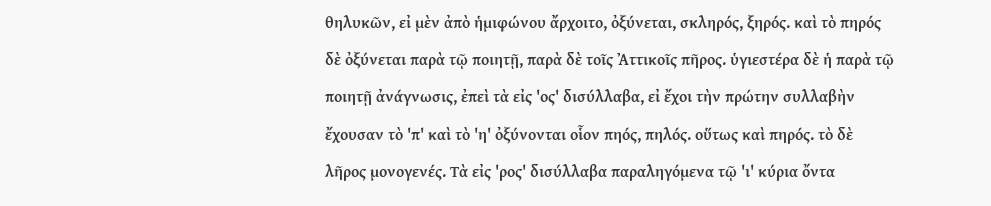θηλυκῶν, εἰ μὲν ἀπὸ ἡμιφώνου ἄρχοιτο, ὀξύνεται, σκληρός, ξηρός. καὶ τὸ πηρός δὲ ὀξύνεται παρὰ τῷ ποιητῇ, παρὰ δὲ τοῖς Ἀττικοῖς πῆρος. ὑγιεστέρα δὲ ἡ παρὰ τῷ ποιητῇ ἀνάγνωσις, ἐπεὶ τὰ εἰς 'ος' δισύλλαβα, εἰ ἔχοι τὴν πρώτην συλλαβὴν ἔχουσαν τὸ 'π' καὶ τὸ 'η' ὀξύνονται οἷον πηός, πηλός. οὕτως καὶ πηρός. τὸ δὲ λῆρος μονογενές. Τὰ εἰς 'ρος' δισύλλαβα παραληγόμενα τῷ 'ι' κύρια ὄντα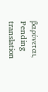βαρύνεται,
Pending translation